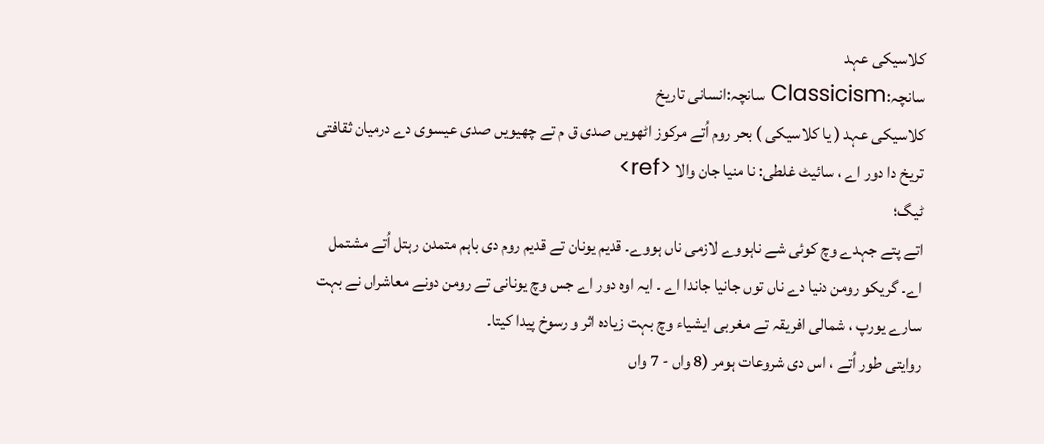کلاسیکی عہد
سانچہ:Classicism سانچہ:انسانی تاریخ
کلاسیکی عہد ( یا کلاسیکی ) بحر روم اُتے مرکوز اٹھويں صدی ق م تے چھیويں صدی عیسوی دے درمیان ثقافتی تریخ دا دور اے ، سائیٹ غلطی: نا منیا جان والا <ref>
ٹیگ؛
اتے پتے جہدے وچ کوئی شے ناہووے لازمی ناں ہووے۔ قدیم یونان تے قدیم روم دی باہم متمدن رہتل اُتے مشتمل اے۔ گریکو رومن دنیا دے ناں توں جانیا جاندا اے ۔ ایہ اوہ دور اے جس وچ یونانی تے رومن دونے معاشراں نے بہت سارے یورپ ، شمالی افریقہ تے مغربی ایشیاء وچ بہت زیادہ اثر و رسوخ پیدا کیتا۔
روايتی طور اُتے ، اس دی شروعات ہومر (8 واں - 7 واں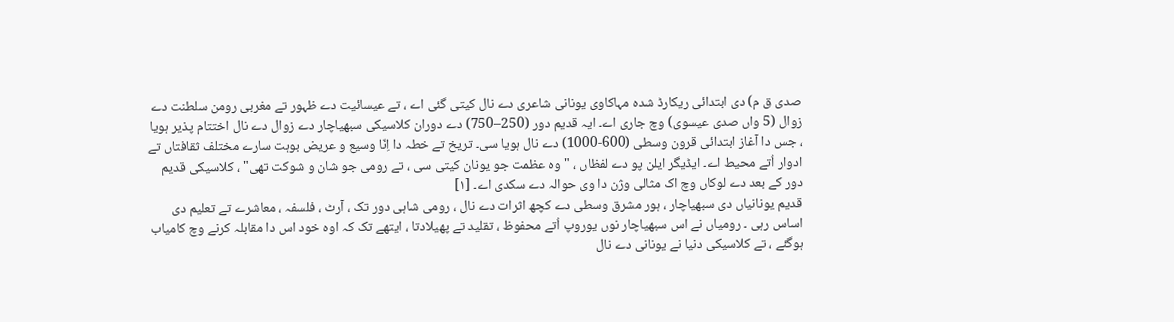صدی ق م) دی ابتدائی ریکارڈ شدہ مہاکاوی یونانی شاعری دے نال کيتی گئی اے ، تے عیسائیت دے ظہور تے مغربی رومن سلطنت دے زوال (5 واں صدی عیسوی) وچ جاری اے۔ ایہ قدیم دور (250–750) دے دوران کلاسیکی سبھیاچار دے زوال دے نال اختتام پذیر ہويا ، جس دا آغاز ابتدائی قرون وسطی (600-1000) دے نال ہويا سی۔ تریخ تے خطہ دا اِنّا وسیع و عریض بوہت سارے مختلف ثقافتاں تے ادوار اُتے محیط اے۔ ایڈیگر ایلن پو دے لفظاں ، "وہ عظمت جو یونان کيتی سی ، تے رومی جو شان و شوکت تھی" ، کلاسیکی قدیم دور کے بعد دے لوکاں وچ اک مثالی وژن دا وی حوالہ دے سکدی اے۔ [۱]
قدیم یونانیاں دی سبھیاچار ، ہور مشرق وسطی دے کچھ اثرات دے نال ، رومی شاہی دور تک ، آرٹ ، فلسفہ ، معاشرے تے تعلیم دی اساس رہی ۔ رومیاں نے اس سبھیاچار نوں یوروپ اُتے محفوظ ، تقلید تے پھیلادتا ، ایتھے تک کہ اوہ خود اس دا مقابلہ کرنے وچ کامیاب ہوگئے ، تے کلاسیکی دنیا نے یونانی دے نال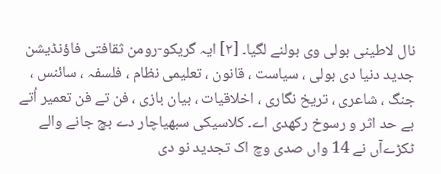نال لاطینی بولی وی بولنے لگیا۔ [۲] ایہ گریکو-رومن ثقافتی فاؤنڈیشن جدید دنیا دی بولی ، سیاست ، قانون ، تعلیمی نظام ، فلسفہ ، سائنس ، جنگ ، شاعری ، تریخ نگاری ، اخلاقیات ، بیان بازی ، فن تے فن تعمیر اُتے بے حد اثر و رسوخ رکھدی اے۔ کلاسیکی سبھیاچار دے بچ جانے والے ٹکڑےآں نے 14 واں صدی وچ اک تجدید نو دی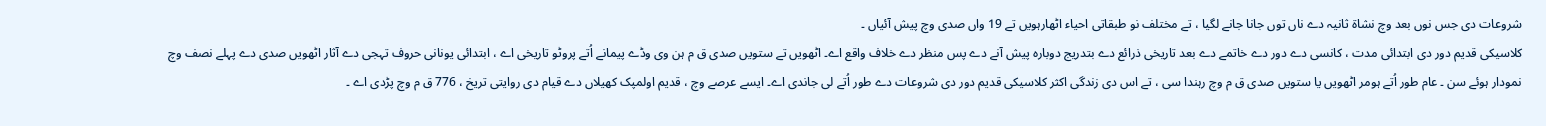شروعات دی جس نوں بعد وچ نشاۃ ثانیہ دے ناں توں جانا جانے لگیا ، تے مختلف نو طبقاتی احیاء اٹھارہويں تے 19 واں صدی وچ پیش آئیاں ۔
کلاسیکی قدیم دور دی ابتدائی مدت ، کانسی دے دور دے خاتمے دے بعد تاریخی ذرائع دے بتدریج دوبارہ پیش آنے دے پس منظر دے خلاف واقع اے۔ اٹھويں تے ستويں صدی ق م ہن وی وڈے پیمانے اُتے پروٹو تاریخی اے ، ابتدائی یونانی حروف تہجی دے آثار اٹھويں صدی دے پہلے نصف وچ نمودار ہوئے سن ۔ عام طور اُتے ہومر اٹھويں یا ستويں صدی ق م وچ رہندا سی ، تے اس دی زندگی اکثر کلاسیکی قدیم دور دی شروعات دے طور اُتے لی جاندی اے۔ ايسے عرصے وچ ، قدیم اولمپک کھیلاں دے قیام دی روايتی تریخ ، 776 ق م وچ پڑدی اے ۔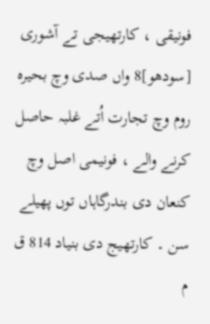فونیقی ، کارتھیجی تے آشوری
[سودھو]8 واں صدی وچ بحیرہ روم وچ تجارت اُتے غلبہ حاصل کرنے والے ، فونیمی اصل وچ کنعان دی بندرگاہاں توں پھیلے سن ۔ کارتھیج دی بنیاد 814 ق م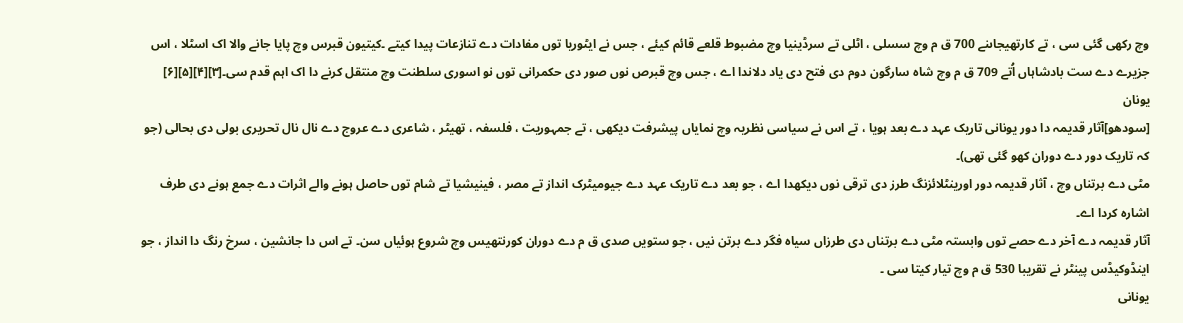وچ رکھی گئی سی ، تے کارتھیجاںنے 700 ق م وچ سسلی ، اٹلی تے سرڈینیا وچ مضبوط قلعے قائم کیئے ، جس نے ایٹوریا توں مفادات دے تنازعات پیدا کیتے ۔کیتیون قبرس وچ پایا جانے والا اک اسٹلا ، اس جزیرے دے ست بادشاہاں اُتے 709 ق م وچ شاہ سارگون دوم دی فتح دی یاد دلاندا اے ، جس وچ قبرص نوں صور دی حکمرانی توں نو اسوری سلطنت وچ منتقل کرنے دا اک اہم قدم سی۔[۳][۴][۵][۶]
یونان
[سودھو]آثار قدیمہ دا دور یونانی تاریک عہد دے بعد ہويا ، تے اس نے سیاسی نظریہ وچ نمایاں پیشرفت دیکھی ، تے جمہوریت ، فلسفہ ، تھیٹر ، شاعری دے عروج دے نال نال تحریری بولی دی بحالی (جو کہ تاریک دور دے دوران کھو گئی تھی)۔
مٹی دے برتناں وچ ، آثار قدیمہ دور اورینٹلائزنگ طرز دی ترقی نوں دیکھدا اے ، جو بعد دے تاریک عہد دے جیومیٹرک انداز تے مصر ، فینیشیا تے شام توں حاصل ہونے والے اثرات دے جمع ہونے دی طرف اشارہ کردا اے۔
آثار قدیمہ دے آخر دے حصے توں وابستہ مٹی دے برتناں دی طرزاں سیاہ فگر دے برتن نيں ، جو ستويں صدی ق م دے دوران کورنتھیس وچ شروع ہوئیاں سن۔ تے اس دا جانشین ، سرخ رنگ دا انداز ، جو اینڈوکیڈس پینٹر نے تقریبا 530 ق م وچ تیار کیتا سی ۔
یونانی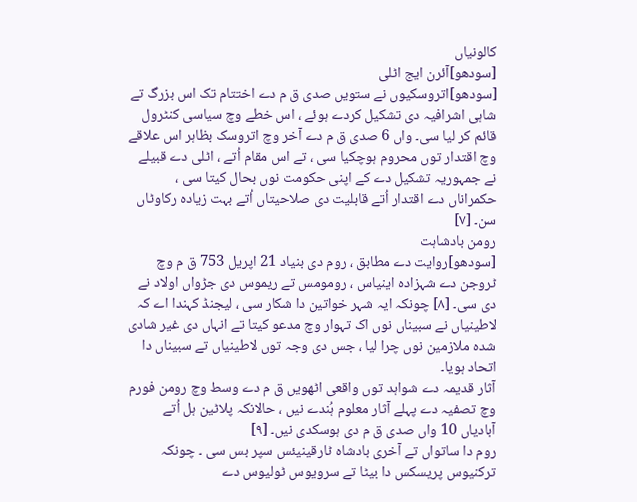کالونیاں
[سودھو]آئرن ایج اٹلی
[سودھو]اتروسکیوں نے ستويں صدی ق م دے اختتام تک اس بزرگ تے شاہی اشرافیہ دی تشکیل کردے ہوئے ، اس خطے وچ سیاسی کنٹرول قائم کر ليا سی۔ واں 6 صدی ق م دے آخر وچ اتروسک بظاہر اس علاقے وچ اقتدار توں محروم ہوچکيا سی ، تے اس مقام اُتے ، اٹلی دے قبیلے نے جمہوریہ تشکیل دے کے اپنی حکومت نوں بحال کیتا سی ، حکمراناں دے اقتدار اُتے قابلیت دی صلاحیتاں اُتے بہت زیادہ رکاوٹاں سن۔ [۷]
رومن بادشاہت
[سودھو]روایت دے مطابق ، روم دی بنیاد 21 اپریل 753 ق م وچ ٹروجن دے شہزادہ اینیاس ، رومومس تے ریموس دی جڑواں اولاد نے دی سی۔ [۸] چونکہ ایہ شہر خواتین دا شکار سی ، لیجنڈ کہندا اے کہ لاطینیاں نے سبیناں نوں اک تہوار وچ مدعو کیتا تے انہاں دی غیر شادی شدہ ملازمین نوں چرا لیا ، جس دی وجہ توں لاطینیاں تے سبیناں دا اتحاد ہويا۔
آثار قدیمہ دے شواہد توں واقعی اٹھويں ق م دے وسط وچ رومن فورم وچ تصفیہ دے پہلے آثار معلوم ہُندے نيں ، حالانکہ پلاٹین ہل اُتے آبادیاں 10 واں صدی ق م دی ہوسکدی نيں۔ [۹]
روم دا ساتواں تے آخری بادشاہ ٹارقینیئس سپر بس سی ۔ چونکہ ترکنیوس پریسکس دا بیٹا تے سرویوس ٹولیوس دے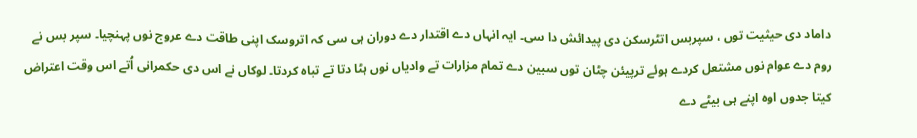داماد دی حیثیت توں ، سپربس اتٹرسکن دی پیدائش دا سی۔ ایہ انہاں دے اقتدار دے دوران ہی سی کہ اتروسک اپنی طاقت دے عروج نوں پہنچیا۔ سپر بس نے روم دے عوام نوں مشتعل کردے ہوئے ترپیئن چٹان توں سبین دے تمام مزارات تے وادیاں نوں ہٹا دتا تے تباہ کردتا۔ لوکاں نے اس دی حکمرانی اُتے اس وقت اعتراض کیتا جدوں اوہ اپنے ہی بیٹے دے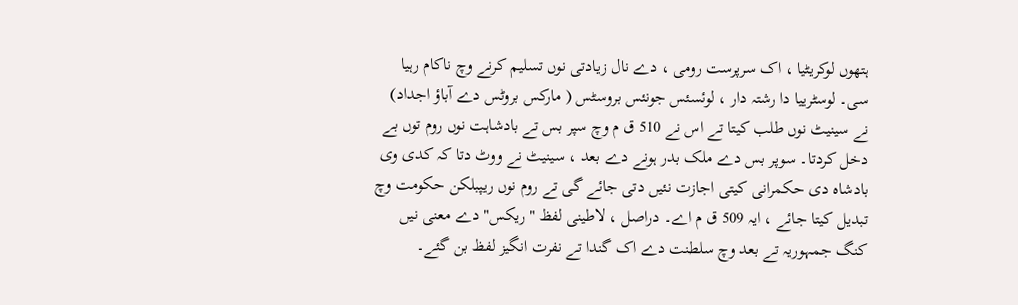ہتھوں لوکریٹیا ، اک سرپرست رومی ، دے نال زیادتی نوں تسلیم کرنے وچ ناکام رہیا سی۔ لوسٹرییا دا رشتہ دار ، لوئسئس جونئس بروسٹس ( مارکس بروٹس دے آباؤ اجداد) نے سینیٹ نوں طلب کیتا تے اس نے 510 ق م وچ سپر بس تے بادشاہت نوں روم توں بے دخل کردتا۔ سوپر بس دے ملک بدر ہونے دے بعد ، سینیٹ نے ووٹ دتا کہ کدی وی بادشاہ دی حکمرانی کيتی اجازت نئيں دتی جائے گی تے روم نوں ریپبلکن حکومت وچ تبدیل کیتا جائے ، ایہ 509 ق م اے۔ دراصل ، لاطینی لفظ "ریکس" دے معنی نيں کنگ جمہوریہ تے بعد وچ سلطنت دے اک گندا تے نفرت انگیز لفظ بن گئے۔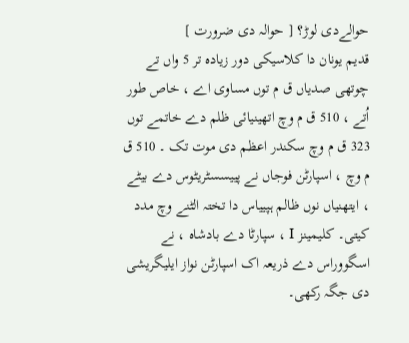حوالےدی لوڑ؟ [ حوالہ دی ضرورت ]
قدیم یونان دا کلاسیکی دور زیادہ تر 5 واں تے چوتھی صدیاں ق م توں مساوی اے ، خاص طور اُتے ، 510 ق م وچ اتھینیائی ظلم دے خاتمے توں 323 ق م وچ سکندر اعظم دی موت تک ۔ 510 ق م وچ ، اسپارٹن فوجاں نے پییسسٹریٹوس دے بیٹے ، ایتھنیاں نوں ظالم ہپییاس دا تختہ الٹنے وچ مدد کيتی۔ کلیمینز I ، سپارٹا دے بادشاہ ، نے اسگووراس دے ذریعہ اک اسپارٹن نواز ایلیگریشی دی جگہ رکھی۔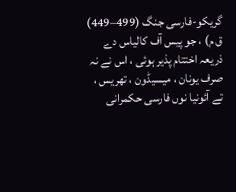گریکو-فارسی جنگ (499–449) ق م) ، جو پیس آف کالیاس دے ذریعہ اختتام پذیر ہوئی ، اس نے نہ صرف یونان ، میسیڈون ، تھریس ، تے آئونیا نوں فارسی حکمرانی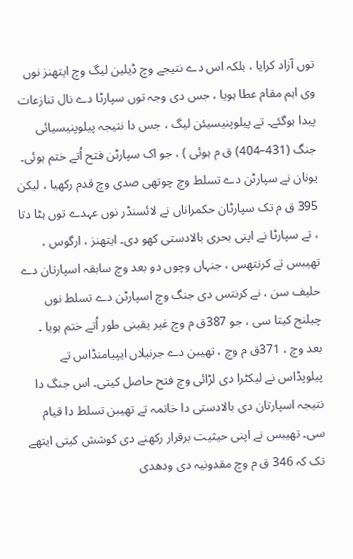توں آزاد کرایا ، بلکہ اس دے نتیجے وچ ڈیلین لیگ وچ ایتھنز نوں وی اہم مقام عطا ہويا ، جس دی وجہ توں سپارٹا دے نال تنازعات پیدا ہوگئے۔ تے پیلوپنیسیئن لیگ ، جس دا نتیجہ پیلوپنیسیائی جنگ (431–404) ق م ہوئی ) ، جو اک سپارٹن فتح اُتے ختم ہوئی۔
یونان نے سپارٹن دے تسلط وچ چوتھی صدی وچ قدم رکھیا ، لیکن 395 ق م تک سپارٹان حکمراناں نے لائسنڈر نوں عہدے توں ہٹا دتا ، تے سپارٹا نے اپنی بحری بالادستی کھو دی۔ ایتھنز ، ارگوس ، تھیبس تے کرنتھس ، جنہاں وچوں دو بعد وچ سابقہ اسپارتان دے حلیف سن ، نے کرنتس دی جنگ وچ اسپارٹن دے تسلط نوں چیلنج کیتا سی ، جو 387ق م وچ غیر یقینی طور اُتے ختم ہويا ۔ بعد وچ ، 371ق م وچ ، تھیبن دے جرنیلاں ایپیامنڈاس تے پیلوپڈاس نے لیکٹرا دی لڑائی وچ فتح حاصل کيتی۔ اس جنگ دا نتیجہ اسپارتان دی بالادستی دا خاتمہ تے تھیبن تسلط دا قیام سی۔ تھیبس نے اپنی حیثیت برقرار رکھنے دی کوشش کيتی ایتھے تک کہ 346 ق م وچ مقدونیہ دی ودھدی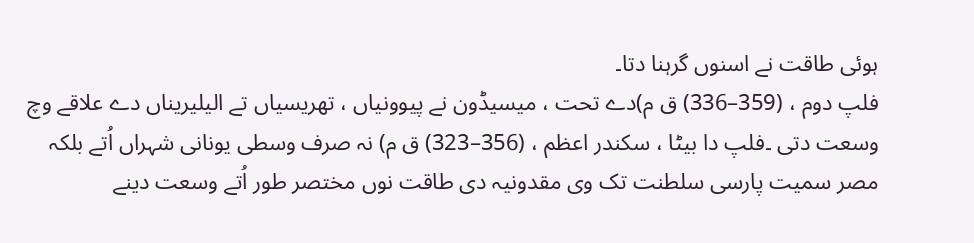ہوئی طاقت نے اسنوں گرہنا دتا۔
فلپ دوم ، (359–336) ق م)دے تحت ، میسیڈون نے پیوونیاں ، تھریسیاں تے الیلیریناں دے علاقے وچ وسعت دتی ۔فلپ دا بیٹا ، سکندر اعظم ، (356–323) ق م) نہ صرف وسطی یونانی شہراں اُتے بلکہ مصر سمیت پارسی سلطنت تک وی مقدونیہ دی طاقت نوں مختصر طور اُتے وسعت دینے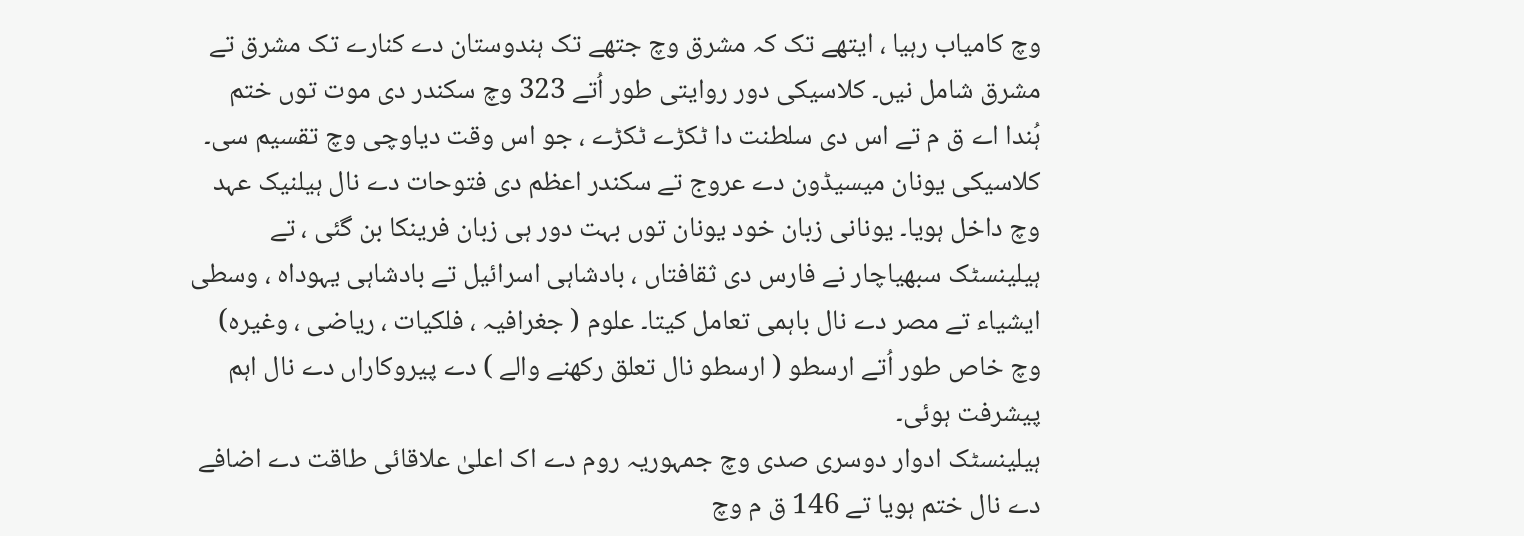وچ کامیاب رہیا ، ایتھے تک کہ مشرق وچ جتھے تک ہندوستان دے کنارے تک مشرق تے مشرق شامل نيں۔ کلاسیکی دور روايتی طور اُتے 323 وچ سکندر دی موت توں ختم ہُندا اے ق م تے اس دی سلطنت دا ٹکڑے ٹکڑے ، جو اس وقت دیاوچی وچ تقسیم سی۔
کلاسیکی یونان میسیڈون دے عروج تے سکندر اعظم دی فتوحات دے نال ہیلنیک عہد وچ داخل ہويا۔ یونانی زبان خود یونان توں بہت دور ہی زبان فرینکا بن گئی ، تے ہیلینسٹک سبھیاچار نے فارس دی ثقافتاں ، بادشاہی اسرائیل تے بادشاہی یہوداہ ، وسطی ایشیاء تے مصر دے نال باہمی تعامل کیتا۔ علوم ( جغرافیہ ، فلکیات ، ریاضی ، وغیرہ) وچ خاص طور اُتے ارسطو ( ارسطو نال تعلق رکھنے والے ) دے پیروکاراں دے نال اہم پیشرفت ہوئی۔
ہیلینسٹک ادوار دوسری صدی وچ جمہوریہ روم دے اک اعلیٰ علاقائی طاقت دے اضافے دے نال ختم ہويا تے 146 ق م وچ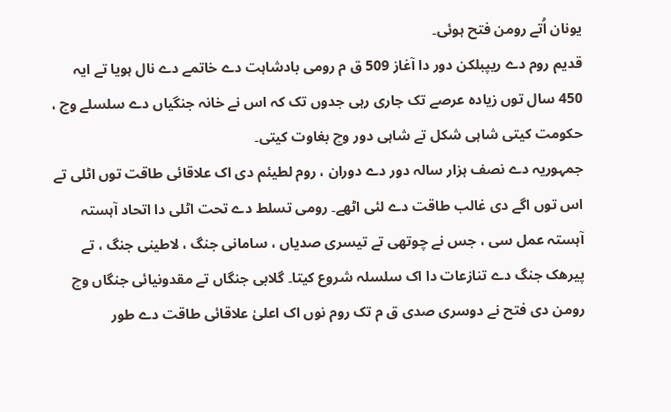یونان اُتے رومن فتح ہوئی۔
قدیم روم دے ریپبلکن دور دا آغاز 509 ق م رومی بادشاہت دے خاتمے دے نال ہويا تے ایہ 450 سال توں زیادہ عرصے تک جاری رہی جدوں تک کہ اس نے خانہ جنگیاں دے سلسلے وچ ، حکومت کیتی شاہی شکل تے شاہی دور وچ بغاوت کيتی۔
جمہوریہ دے نصف ہزار سالہ دور دے دوران ، روم لطیئم دی اک علاقائی طاقت توں اٹلی تے اس توں اگے دی غالب طاقت دے لئی اٹھے۔ رومی تسلط دے تحت اٹلی دا اتحاد آہستہ آہستہ عمل سی ، جس نے چوتھی تے تیسری صدیاں ، سامانی جنگ ، لاطینی جنگ ، تے پیرھک جنگ دے تنازعات دا اک سلسلہ شروع کیتا۔ گلابی جنگاں تے مقدونیائی جنگاں وچ رومن دی فتح نے دوسری صدی ق م تک روم نوں اک اعلیٰ علاقائی طاقت دے طور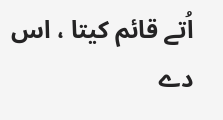اُتے قائم کیتا ، اس دے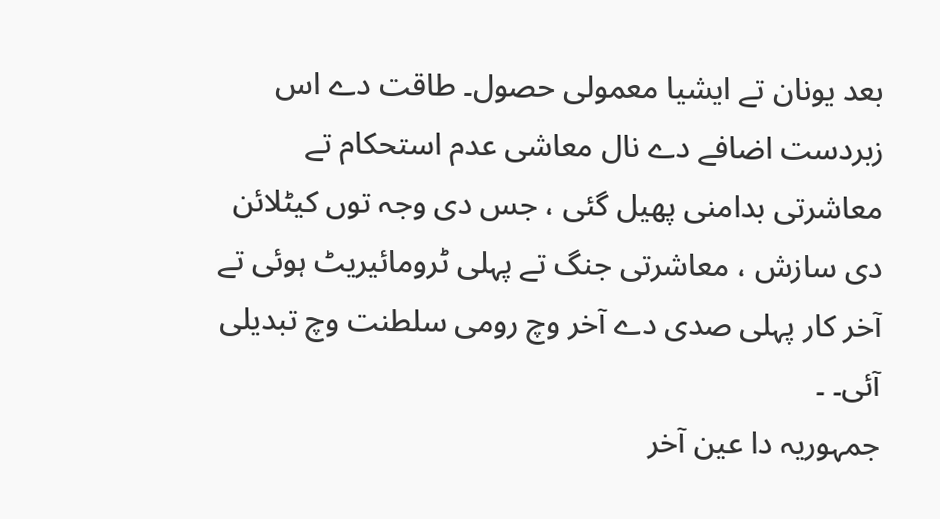بعد یونان تے ایشیا معمولی حصول۔ طاقت دے اس زبردست اضافے دے نال معاشی عدم استحکام تے معاشرتی بدامنی پھیل گئی ، جس دی وجہ توں کیٹلائن دی سازش ، معاشرتی جنگ تے پہلی ٹرومائیریٹ ہوئی تے آخر کار پہلی صدی دے آخر وچ رومی سلطنت وچ تبدیلی آئی۔ ۔
جمہوریہ دا عین آخر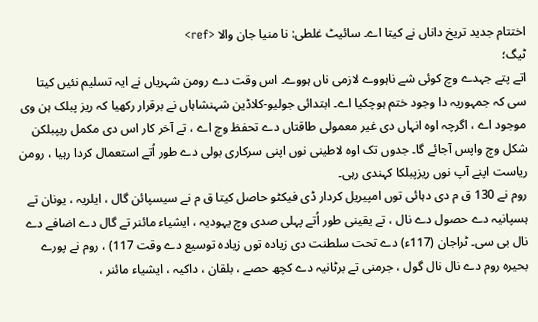اختتام جدید تریخ داناں نے کیتا اے۔ سائیٹ غلطی: نا منیا جان والا <ref>
ٹیگ؛
اتے پتے جہدے وچ کوئی شے ناہووے لازمی ناں ہووے۔ اس وقت دے رومن شہریاں نے ایہ تسلیم نئيں کیتا سی کہ جمہوریہ دا وجود ختم ہوچکيا اے۔ ابتدائی جولیو-کلاڈین شہنشاہاں نے برقرار رکھیا کہ ریز پبلک ہن وی موجود اے ، اگرچہ اوہ انہاں دی غیر معمولی طاقتاں دے تحفظ وچ اے ، تے آخر کار اس دی مکمل ریپبلکن شکل وچ واپس آجائے گا۔ جدوں تک اوہ لاطینی نوں اپنی سرکاری بولی دے طور اُتے استعمال کردا رہیا ، رومن ریاست اپنے آپ نوں ریزپبلکا کہندی رہی۔
روم نے 130 ق م دی دہائی توں امپیریل کردار ڈی فیکٹو حاصل کیتا ق م نے سیسپائن گال ، ایلریہ ، یونان تے ہسپانیہ دے حصول دے نال ، تے یقینی طور اُتے پہلی صدی وچ یہودیہ ، ایشیاء مائنر تے گال دے اضافے دے نال بی سی۔ ٹراجان (117ء) دے تحت سلطنت دی زیادہ توں زیادہ توسیع دے وقت 117) ، روم نے پورے بحیرہ روم دے نال نال گول ، جرمنی تے برٹانیہ دے کچھ حصے ، بلقان ، داکیہ ، ایشیاء مائنر ،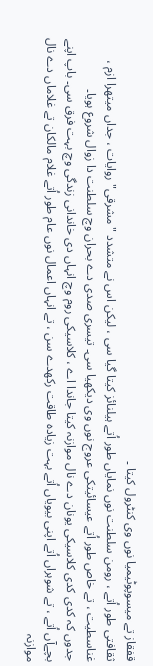قفقاز تے میسوپوٹیمیا نوں وی کنٹرول کیتا ۔
ثقافتی طور اُتے ، رومن سلطنت نوں نمایاں طور اُتے ہیلنائز کیتا گیا سی ، لیکن اس نے متشدد "مشرقی" روایات ، جداں میتھرا ازم ، غناسطیت ، تے خاص طور اُتے عیسائیتکی عروج نوں وی دیکھیا سی۔ تیسری صدی دے بحران وچ سلطنت دا زوال شروع ہويا۔
جدوں کہ کدی کدی کلاسیکی یونان دے نال موازنہ کیتا جاندا اے ، کلاسیکی روم وچ انہاں دی خاندانی زندگی وچ بہت فرق سی۔ باپ اپنے بچےآں اُتے ، تے شوہراں اُتے اپنی بیویاں اُتے بہت زیادہ طاقت رکھدے سن ، تے انہاں اعمال نوں عام طور اُتے غلام مالکان تے غلاماں دے نال موازنہ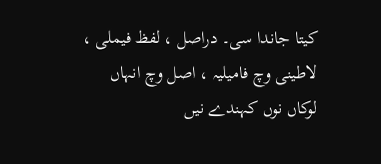کیتا جاندا سی۔ دراصل ، لفظ فیملی ، لاطینی وچ فامیلیہ ، اصل وچ انہاں لوکاں نوں کہندے نيں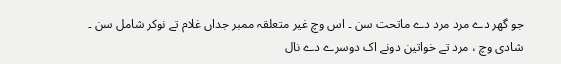جو گھر دے مرد مرد دے ماتحت سن ۔ اس وچ غیر متعلقہ ممبر جداں غلام تے نوکر شامل سن ۔ شادی وچ ، مرد تے خواتین دونے اک دوسرے دے نال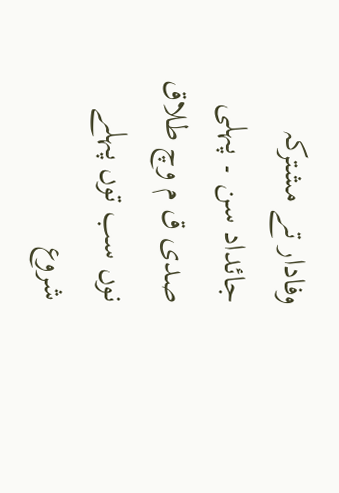وفادار تے مشترکہ جائداد سن ۔ پہلی صدی ق م وچ طلاق نوں سب توں پہلے شروع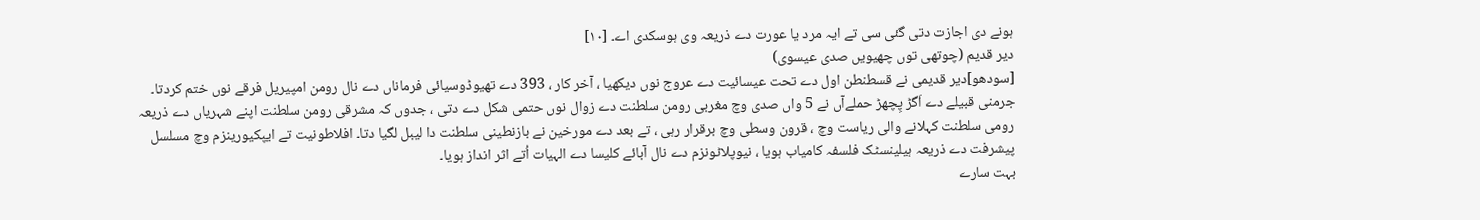ہونے دی اجازت دتی گئی سی تے ایہ مرد یا عورت دے ذریعہ وی ہوسکدی اے۔ [۱۰]
دیر قدیم (چوتھی توں چھیويں صدی عیسوی)
[سودھو]دیر قدیمی نے قسطنطن اول دے تحت عیسائیت دے عروج نوں دیکھیا ، آخر کار ، 393 دے تھیوڈوسیائی فرماناں دے نال رومن امپیریل فرقے نوں ختم کردتا۔ جرمنی قبیلے دے اَگڑ پِچھڑ حملےآں نے 5 واں صدی وچ مغربی رومن سلطنت دے زوال نوں حتمی شکل دے دتی ، جدوں کہ مشرقی رومن سلطنت اپنے شہریاں دے ذریعہ رومی سلطنت کہلانے والی ریاست وچ ، قرون وسطی وچ برقرار رہی ، تے بعد دے مورخین نے بازنطینی سلطنت دا لیبل لگیا دتا۔ افلاطونیت تے ایپکیورینزم وچ مسلسل پیشرفت دے ذریعہ ہیلینسٹک فلسفہ کامیاب ہويا ، نیوپلاٹونزم دے نال آبائے کلیسا دے الہیات اُتے اثر انداز ہويا۔
بہت سارے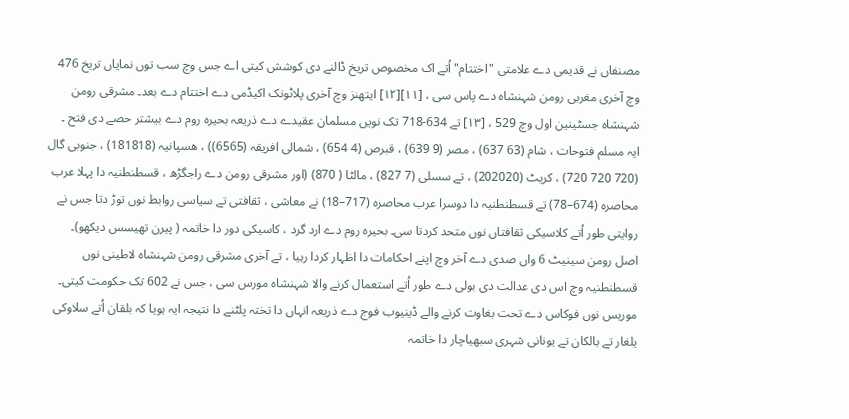مصنفاں نے قدیمی دے علامتی "اختتام" اُتے اک مخصوص تریخ ڈالنے دی کوشش کيتی اے جس وچ سب توں نمایاں تریخ 476 وچ آخری مغربی رومن شہنشاہ دے پاس سی ، [۱۱][۱۲] ایتھنز وچ آخری پلاٹونک اکیڈمی دے اختتام دے بعد۔ مشرقی رومن شہنشاہ جسٹینین اول وچ 529 ، [۱۳] تے 634-718 تک نويں مسلمان عقیدے دے ذریعہ بحیرہ روم دے بیشتر حصے دی فتح ۔ ایہ مسلم فتوحات ، شام (63 637) ، مصر (9 639) ، قبرص (4 654) ، شمالی افریقہ (6565)) ، ھسپانیہ (181818) ، جنوبی گال (720 720 720) ، کریٹ (202020) ، تے سسلی (7 827) ، مالٹا ( 870) (اور مشرقی رومن دے راجگڑھ ، قسطنطنیہ دا پہلا عرب محاصرہ (674–78) تے قسطنطنیہ دا دوسرا عرب محاصرہ (717–18) نے معاشی ، ثقافتی تے سیاسی روابط نوں توڑ دتا جس نے روايتی طور اُتے کلاسیکی ثقافتاں نوں متحد کردتا سی۔ بحیرہ روم دے ارد گرد ، کاسیکی دور دا خاتمہ ( پیرن تھیسس دیکھو)۔
اصل رومن سینیٹ 6 واں صدی دے آخر وچ اپنے احکامات دا اظہار کردا رہیا ، تے آخری مشرقی رومن شہنشاہ لاطینی نوں قسطنطنیہ وچ اس دی عدالت دی بولی دے طور اُتے استعمال کرنے والا شہنشاہ مورس سی ، جس نے 602 تک حکومت کيتی۔ موریس نوں فوکاس دے تحت بغاوت کرنے والے ڈینیوب فوج دے ذریعہ انہاں دا تختہ پلٹنے دا نتیجہ ایہ ہويا کہ بلقان اُتے سلاوکی یلغار تے بالکان تے یونانی شہری سبھیاچار دا خاتمہ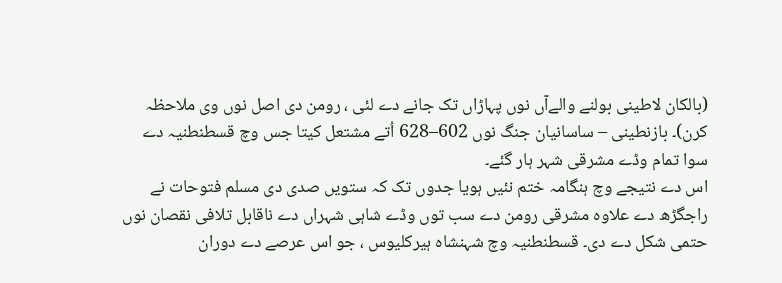(بالکان لاطینی بولنے والےآں نوں پہاڑاں تک جانے دے لئی ، رومن دی اصل نوں وی ملاحظہ کرن)۔ بازنطینی – ساسانیان جنگ نوں 602–628 اُتے مشتعل کیتا جس وچ قسطنطنیہ دے سوا تمام وڈے مشرقی شہر ہار گئے۔
اس دے نتیجے وچ ہنگامہ ختم نئيں ہويا جدوں تک کہ ستويں صدی دی مسلم فتوحات نے راجگڑھ دے علاوہ مشرقی رومن دے سب توں وڈے شاہی شہراں دے ناقابل تلافی نقصان نوں حتمی شکل دے دی۔ قسطنطنیہ وچ شہنشاہ ہیرکلیوس ، جو اس عرصے دے دوران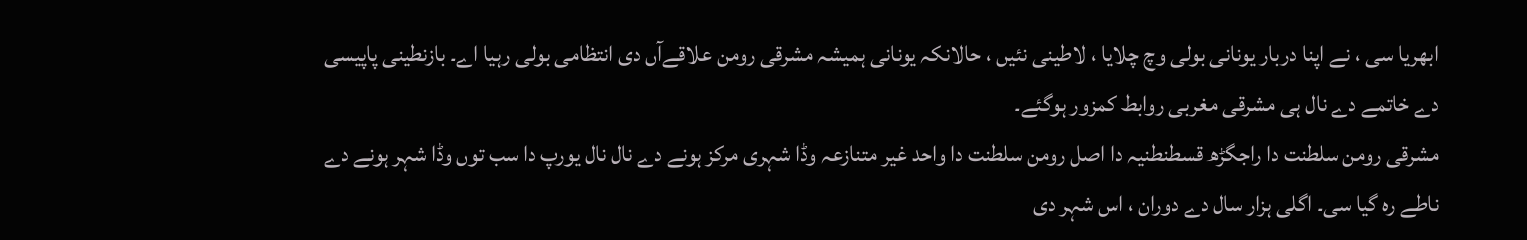ابھریا سی ، نے اپنا دربار یونانی بولی وچ چلایا ، لاطینی نئيں ، حالانکہ یونانی ہمیشہ مشرقی رومن علاقےآں دی انتظامی بولی رہیا اے۔ بازنطینی پاپیسی دے خاتمے دے نال ہی مشرقی مغربی روابط کمزور ہوگئے۔
مشرقی رومن سلطنت دا راجگڑھ قسطنطنیہ دا اصل رومن سلطنت دا واحد غیر متنازعہ وڈا شہری مرکز ہونے دے نال نال یورپ دا سب توں وڈا شہر ہونے دے ناطے رہ گیا سی۔ اگلی ہزار سال دے دوران ، اس شہر دی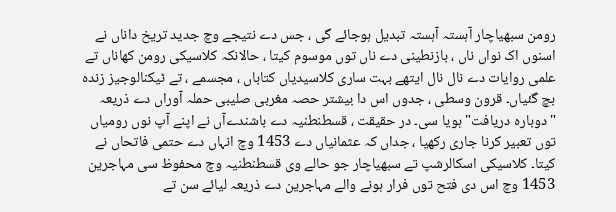رومن سبھیاچار آہستہ آہستہ تبدیل ہوجائے گی ، جس دے نتیجے وچ جدید تریخ داناں نے اسنوں اک نواں ناں ، بازنطینی دے ناں توں موسوم کیتا ، حالانکہ کلاسیکی رومن کھاناں تے علمی روایات دے نال نال ایتھے بہت ساری کلاسیدیاں کتاباں ، مجسمے ، تے ٹیکنالوجیز زندہ بچ گئياں۔ قرون وسطی ، جدوں اس دا بیشتر حصہ مغربی صلیبی حملہ آوراں دے ذریعہ "دوبارہ دریافت" ہويا سی۔ در حقیقت ، قسطنطنیہ دے باشندےآں نے اپنے آپ نوں رومیاں توں تعبیر کرنا جاری رکھیا ، جداں کہ عثمانیاں دے 1453 وچ انہاں دے حتمی فاتحاں نے کیتا۔ کلاسیکی اسکالرشپ تے سبھیاچار جو حالے وی قسطنطنیہ وچ محفوظ سی مہاجرین 1453 وچ اس دی فتح توں فرار ہونے والے مہاجرین دے ذریعہ لیائے سن تے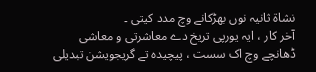نشاۃ ثانیہ نوں بھڑکانے وچ مدد کيتی ۔
آخر کار ، ایہ یورپی تریخ دے معاشرتی و معاشی ڈھانچے وچ اک سست ، پیچیدہ تے گریجویشن تبدیلی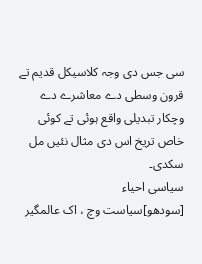سی جس دی وجہ کلاسیکل قدیم تے قرون وسطی دے معاشرے دے وچکار تبدیلی واقع ہوئی تے کوئی خاص تریخ اس دی مثال نئيں مل سکدی۔
سیاسی احیاء
[سودھو]سیاست وچ ، اک عالمگیر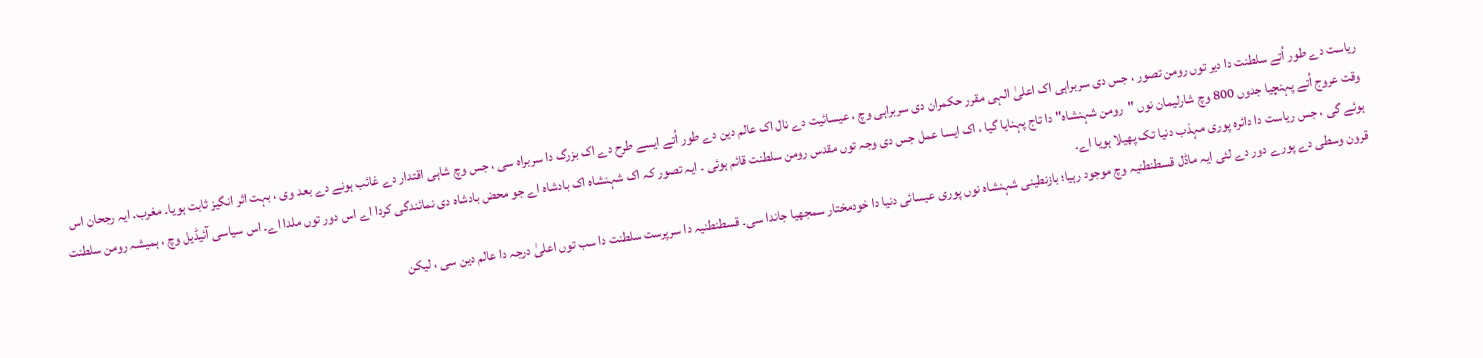ریاست دے طور اُتے سلطنت دا دیر توں رومن تصور ، جس دی سربراہی اک اعلیٰ الہی مقرر حکمران دی سربراہی وچ ، عیسائیت دے نال اک عالم دین دے طور اُتے ايسے طرح دے اک بزرگ دا سربراہ سی ، جس وچ شاہی اقتدار دے غائب ہونے دے بعد وی ، بہت اثر انگیز ثابت ہويا۔ مغرب. ایہ رجحان اس وقت عروج اُتے پہنچیا جدوں 800 وچ شارلیمان نوں "رومن شہنشاہ" دا تاج پہنایا گیا ، اک ایسا عمل جس دی وجہ توں مقدس رومن سلطنت قائم ہوئی ۔ ایہ تصور کہ اک شہنشاہ اک بادشاہ اے جو محض بادشاہ دی نمائندگی کردا اے اس دور توں ملدا اے۔ اس سیاسی آئیڈیل وچ ، ہمیشہ رومن سلطنت ہوئے گی ، جس ریاست دا دائرہ پوری مہذب دنیا تک پھیلا ہويا اے۔
قرون وسطی دے پورے دور دے لئی ایہ ماڈل قسطنطنیہ وچ موجود رہیا؛ بازنطینی شہنشاہ نوں پوری عیسائی دنیا دا خودمختار سمجھیا جاندا سی۔ قسطنطنیہ دا سرپرست سلطنت دا سب توں اعلیٰ درجہ دا عالم دین سی ، لیکن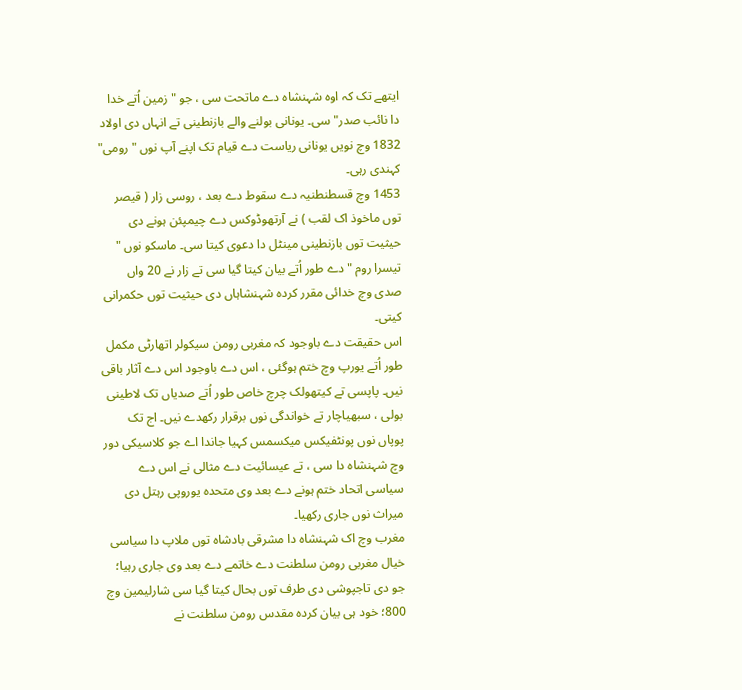ایتھے تک کہ اوہ شہنشاہ دے ماتحت سی ، جو "زمین اُتے خدا دا نائب صدر" سی۔ یونانی بولنے والے بازنطینی تے انہاں دی اولاد 1832 وچ نويں یونانی ریاست دے قیام تک اپنے آپ نوں "رومی" کہندی رہی۔
1453 وچ قسطنطنیہ دے سقوط دے بعد ، روسی زار ( قیصر توں ماخوذ اک لقب ) نے آرتھوڈوکس دے چیمپئن ہونے دی حیثیت توں بازنطینی مینٹل دا دعوی کیتا سی۔ ماسکو نوں " تیسرا روم " دے طور اُتے بیان کیتا گیا سی تے زار نے 20 واں صدی وچ خدائی مقرر کردہ شہنشاہاں دی حیثیت توں حکمرانی کيتی۔
اس حقیقت دے باوجود کہ مغربی رومن سیکولر اتھارٹی مکمل طور اُتے یورپ وچ ختم ہوگئی ، اس دے باوجود اس دے آثار باقی نيں۔ پاپسی تے کیتھولک چرچ خاص طور اُتے صدیاں تک لاطینی بولی ، سبھیاچار تے خواندگی نوں برقرار رکھدے نيں۔ اج تک پوپاں نوں پونٹفیکس میکسمس کہیا جاندا اے جو کلاسیکی دور وچ شہنشاہ دا سی ، تے عیسائیت دے مثالی نے اس دے سیاسی اتحاد ختم ہونے دے بعد وی متحدہ یوروپی رہتل دی میراث نوں جاری رکھیا۔
مغرب وچ اک شہنشاہ دا مشرقی بادشاہ توں ملاپ دا سیاسی خیال مغربی رومن سلطنت دے خاتمے دے بعد وی جاری رہیا؛ جو دی تاجپوشی دی طرف توں بحال کیتا گیا سی شارلیمین وچ 800؛ خود ہی بیان کردہ مقدس رومن سلطنت نے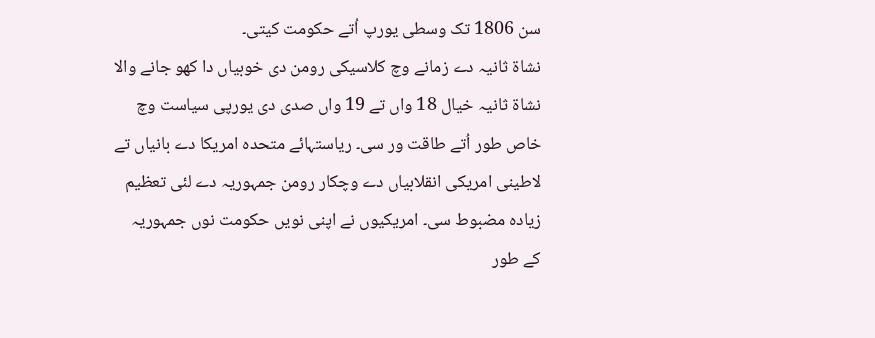سن 1806 تک وسطی یورپ اُتے حکومت کيتی۔
نشاۃ ثانیہ دے زمانے وچ کلاسیکی رومن دی خوبیاں دا کھو جانے والا نشاۃ ثانیہ خیال 18 واں تے 19 واں صدی دی یورپی سیاست وچ خاص طور اُتے طاقت ور سی۔ ریاستہائے متحدہ امریکا دے بانیاں تے لاطینی امریکی انقلابیاں دے وچکار رومن جمہوریہ دے لئی تعظیم زیادہ مضبوط سی۔ امریکیوں نے اپنی نويں حکومت نوں جمہوریہ کے طور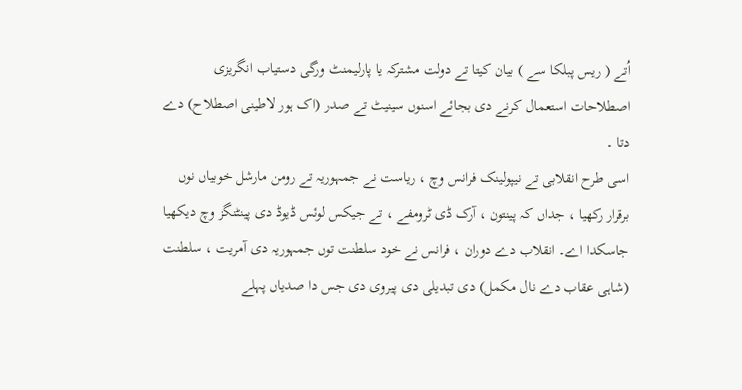اُتے ( ریس پبلکا سے ) بیان کیتا تے دولت مشترکہ یا پارلیمنٹ ورگی دستیاب انگریزی اصطلاحات استعمال کرنے دی بجائے اسنوں سینیٹ تے صدر (اک ہور لاطینی اصطلاح) دے دتا ۔
اسی طرح انقلابی تے نیپولینک فرانس وچ ، ریاست نے جمہوریہ تے رومن مارشل خوبیاں نوں برقرار رکھیا ، جداں کہ پینتون ، آرک ڈی ٹرومفے ، تے جیکس لوئس ڈیوڈ دی پینٹنگز وچ دیکھیا جاسکدا اے۔ انقلاب دے دوران ، فرانس نے خود سلطنت توں جمہوریہ دی آمریت ، سلطنت (شاہی عقاب دے نال مکمل) دی تبدیلی دی پیروی دی جس دا صدیاں پہلے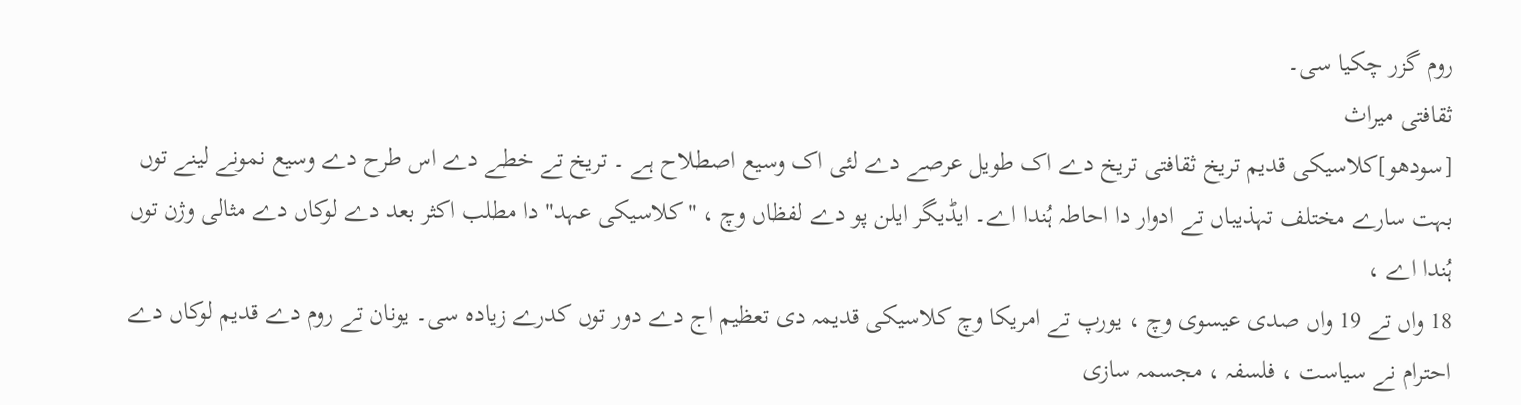روم گزر چکيا سی۔
ثقافتی میراث
[سودھو]کلاسیکی قدیم تریخ ثقافتی تریخ دے اک طویل عرصے دے لئی اک وسیع اصطلاح ہے ۔ تریخ تے خطے دے اس طرح دے وسیع نمونے لینے توں بہت سارے مختلف تہذیباں تے ادوار دا احاطہ ہُندا اے۔ ایڈیگر ایلن پو دے لفظاں وچ ، "کلاسیکی عہد" دا مطلب اکثر بعد دے لوکاں دے مثالی وژن توں ہُندا اے ،
18 واں تے 19 واں صدی عیسوی وچ ، یورپ تے امریکا وچ کلاسیکی قدیمہ دی تعظیم اج دے دور توں کدرے زیادہ سی۔ یونان تے روم دے قدیم لوکاں دے احترام نے سیاست ، فلسفہ ، مجسمہ سازی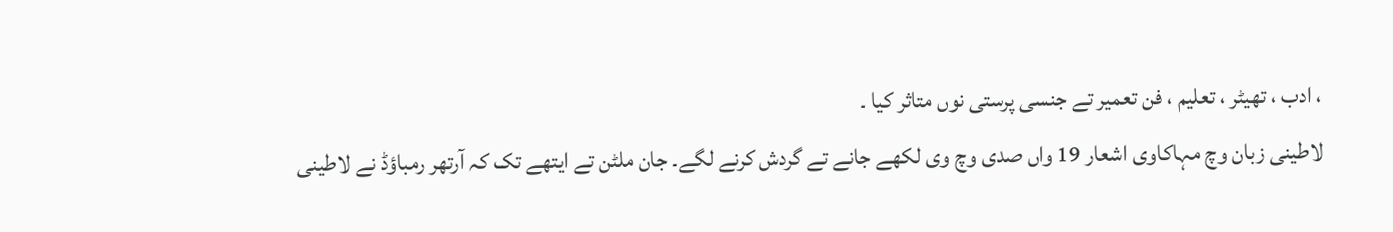، ادب ، تھیٹر ، تعلیم ، فن تعمیر تے جنسی پرستی نوں متاثر کیا ۔
لاطینی زبان وچ مہاکاوی اشعار 19 واں صدی وچ وی لکھے جانے تے گردش کرنے لگے۔ جان ملٹن تے ایتھے تک کہ آرتھر رمباؤڈ نے لاطینی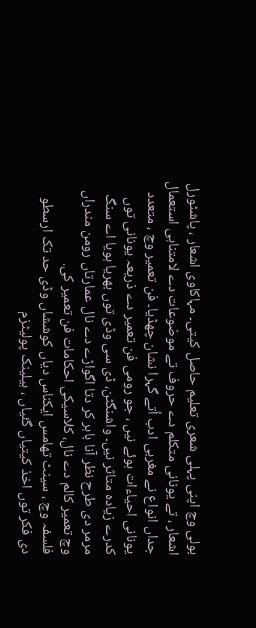بولی وچ اپنی پہلی شعری تعلیم حاصل کيتی۔ مہاکاوی اشعار ، پاشٹورل اشعار ، تے یونانی متکلم دے حروف تے موضوعات دے لامتناہی استعمال جداں انواع نے مغربی ادب اُتے گہرا نشان چھڈیا۔ فن تعمیر وچ ، متعدد یونانی احیاءات ہوئے نيں ، جو رومی فن تعمیر دے ذریعہ یونانی توں کدرے زیادہ متاثر نيں۔ واشنگٹن، ڈی سی وڈی توں بھریا ہويا اے سنگ مرمر دی طرح نظر آنا باہر کر دتا اگواڑے دے نال عمارتاں رومن مندراں وچ تعمیر کالم دے نال، کلاسیکی احکامات فن تعمیر کی.
فلسفہ وچ ، سینٹ تھامس ایکناس دیاں کوششاں وڈی حد تک ارسطو دی فکر توں اخذ کيتیاں گئیاں ، ہیلینک پولیٹزم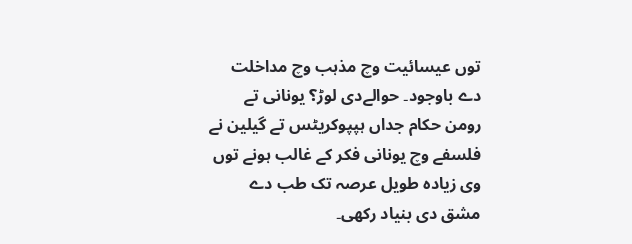توں عیسائیت وچ مذہب وچ مداخلت دے باوجود۔ حوالےدی لوڑ؟ یونانی تے رومن حکام جداں ہپپوکریٹس تے گیلین نے فلسفے وچ یونانی فکر کے غالب ہونے توں وی زیادہ طویل عرصہ تک طب دے مشق دی بنیاد رکھی۔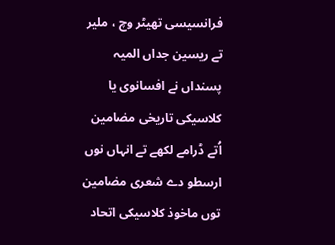فرانسیسی تھیٹر وچ ، ملیر تے ریسین جداں المیہ پسنداں نے افسانوی یا کلاسیکی تاریخی مضامین اُتے ڈرامے لکھے تے انہاں نوں ارسطو دے شعری مضامین توں ماخوذ کلاسیکی اتحاد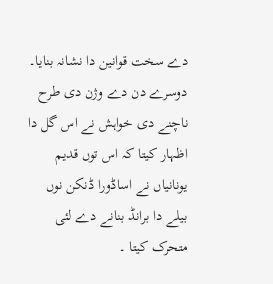دے سخت قوانین دا نشانہ بنایا۔ دوسرے دن دے وژن دی طرح ناچنے دی خواہش نے اس گل دا اظہار کیتا کہ اس توں قدیم یونانیاں نے اساڈورا ڈنکن نوں بیلے دا برانڈ بنانے دے لئی متحرک کیتا ۔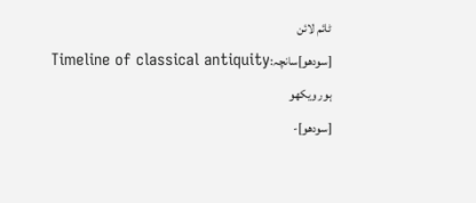ٹائم لائن
[سودھو]سانچہ:Timeline of classical antiquity
ہور ویکھو
[سودھو]-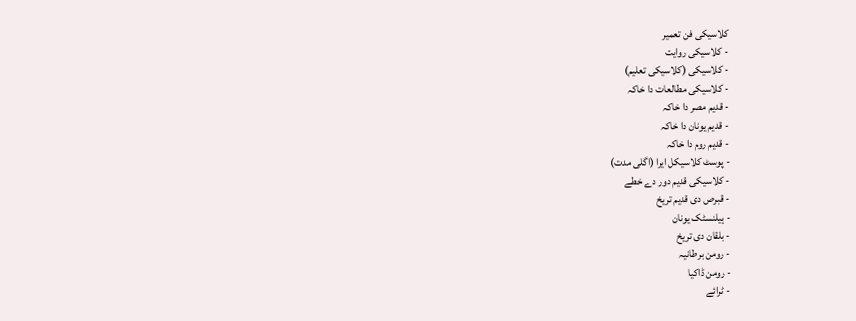کلاسیکی فن تعمیر
- کلاسیکی روایت
- کلاسیکی (کلاسیکی تعلیم)
- کلاسیکی مطالعات دا خاکہ
- قدیم مصر دا خاکہ
- قدیم یونان دا خاکہ
- قدیم روم دا خاکہ
- پوسٹ کلاسیکل ایرا (اگلی مدت)
- کلاسیکی قدیم دور دے خطے
- قبرص دی قدیم تریخ
- ہیلنسٹک یونان
- بلقان دی تریخ
- رومن برطانیہ
- رومن ڈاکیا
- ٹرائے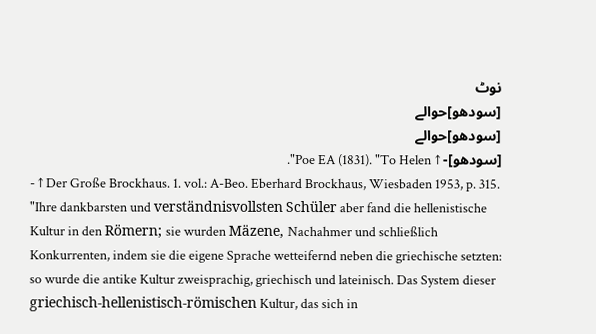نوٹ
[سودھو]حوالے
[سودھو]حوالے
[سودھو]- ↑ Poe EA (1831). "To Helen".
- ↑ Der Große Brockhaus. 1. vol.: A-Beo. Eberhard Brockhaus, Wiesbaden 1953, p. 315. "Ihre dankbarsten und verständnisvollsten Schüler aber fand die hellenistische Kultur in den Römern; sie wurden Mäzene, Nachahmer und schließlich Konkurrenten, indem sie die eigene Sprache wetteifernd neben die griechische setzten: so wurde die antike Kultur zweisprachig, griechisch und lateinisch. Das System dieser griechisch-hellenistisch-römischen Kultur, das sich in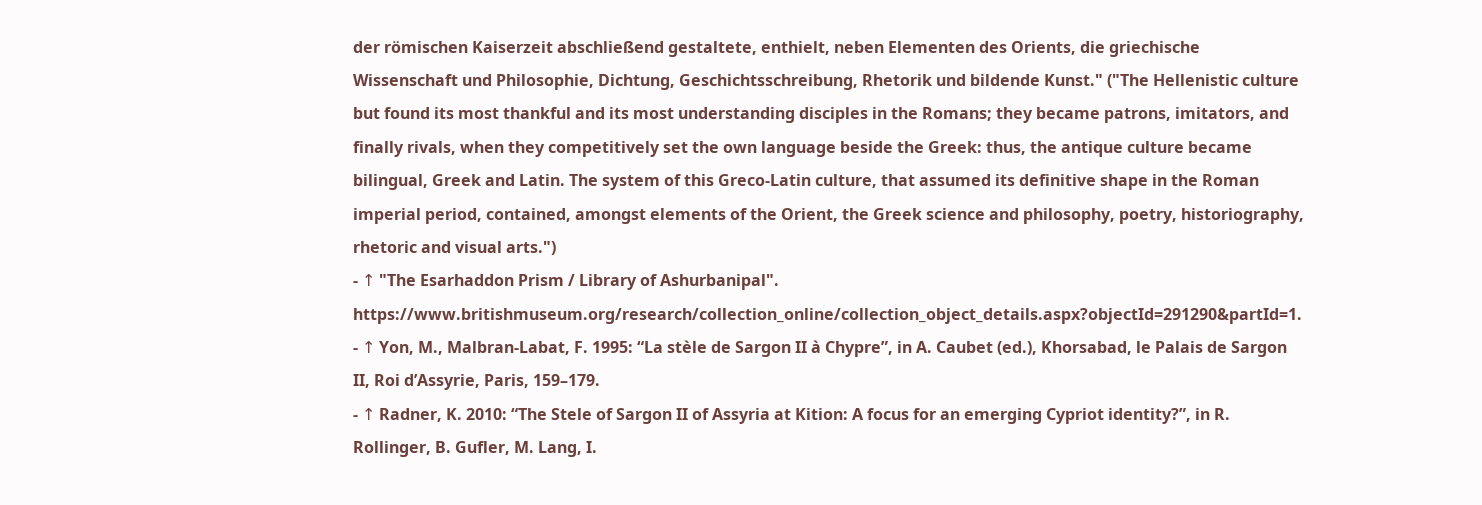der römischen Kaiserzeit abschließend gestaltete, enthielt, neben Elementen des Orients, die griechische Wissenschaft und Philosophie, Dichtung, Geschichtsschreibung, Rhetorik und bildende Kunst." ("The Hellenistic culture but found its most thankful and its most understanding disciples in the Romans; they became patrons, imitators, and finally rivals, when they competitively set the own language beside the Greek: thus, the antique culture became bilingual, Greek and Latin. The system of this Greco-Latin culture, that assumed its definitive shape in the Roman imperial period, contained, amongst elements of the Orient, the Greek science and philosophy, poetry, historiography, rhetoric and visual arts.")
- ↑ "The Esarhaddon Prism / Library of Ashurbanipal". https://www.britishmuseum.org/research/collection_online/collection_object_details.aspx?objectId=291290&partId=1.
- ↑ Yon, M., Malbran-Labat, F. 1995: “La stèle de Sargon II à Chypre”, in A. Caubet (ed.), Khorsabad, le Palais de Sargon II, Roi d’Assyrie, Paris, 159–179.
- ↑ Radner, K. 2010: “The Stele of Sargon II of Assyria at Kition: A focus for an emerging Cypriot identity?”, in R. Rollinger, B. Gufler, M. Lang, I.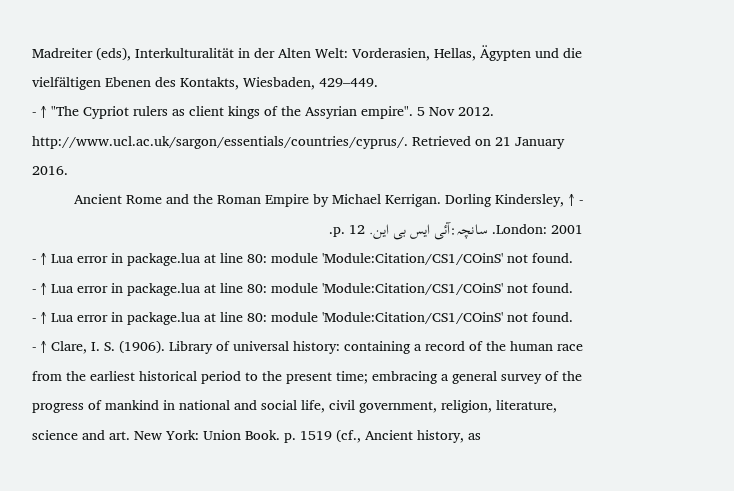Madreiter (eds), Interkulturalität in der Alten Welt: Vorderasien, Hellas, Ägypten und die vielfältigen Ebenen des Kontakts, Wiesbaden, 429–449.
- ↑ "The Cypriot rulers as client kings of the Assyrian empire". 5 Nov 2012. http://www.ucl.ac.uk/sargon/essentials/countries/cyprus/. Retrieved on 21 January 2016.
- ↑ Ancient Rome and the Roman Empire by Michael Kerrigan. Dorling Kindersley, London: 2001. سانچہ:آئی ایس بی این. p. 12.
- ↑ Lua error in package.lua at line 80: module 'Module:Citation/CS1/COinS' not found.
- ↑ Lua error in package.lua at line 80: module 'Module:Citation/CS1/COinS' not found.
- ↑ Lua error in package.lua at line 80: module 'Module:Citation/CS1/COinS' not found.
- ↑ Clare, I. S. (1906). Library of universal history: containing a record of the human race from the earliest historical period to the present time; embracing a general survey of the progress of mankind in national and social life, civil government, religion, literature, science and art. New York: Union Book. p. 1519 (cf., Ancient history, as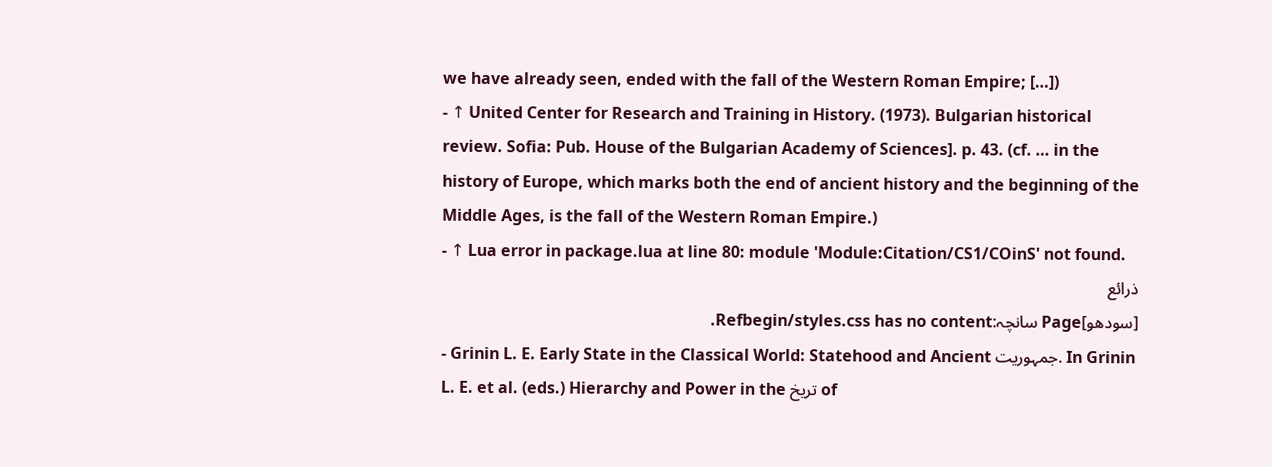we have already seen, ended with the fall of the Western Roman Empire; […])
- ↑ United Center for Research and Training in History. (1973). Bulgarian historical review. Sofia: Pub. House of the Bulgarian Academy of Sciences]. p. 43. (cf. … in the history of Europe, which marks both the end of ancient history and the beginning of the Middle Ages, is the fall of the Western Roman Empire.)
- ↑ Lua error in package.lua at line 80: module 'Module:Citation/CS1/COinS' not found.
ذرائع
[سودھو]Page سانچہ:Refbegin/styles.css has no content.
- Grinin L. E. Early State in the Classical World: Statehood and Ancient جمہوریت. In Grinin L. E. et al. (eds.) Hierarchy and Power in the تریخ of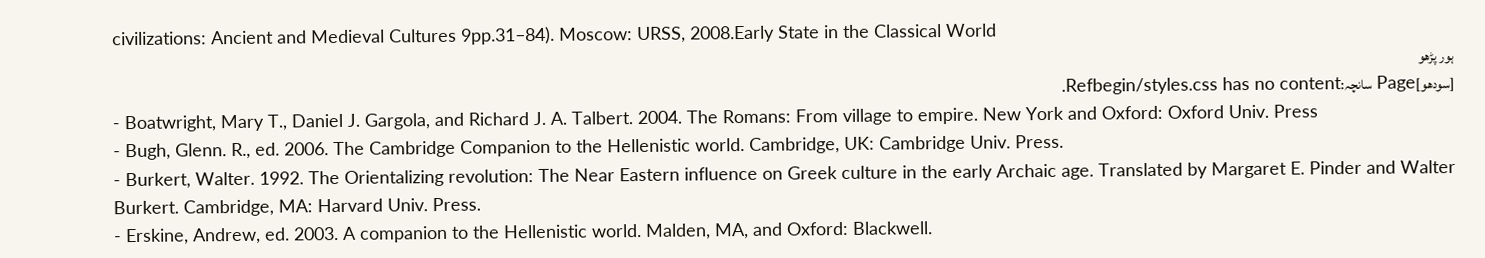civilizations: Ancient and Medieval Cultures 9pp.31–84). Moscow: URSS, 2008.Early State in the Classical World
ہور پڑھو
[سودھو]Page سانچہ:Refbegin/styles.css has no content.
- Boatwright, Mary T., Daniel J. Gargola, and Richard J. A. Talbert. 2004. The Romans: From village to empire. New York and Oxford: Oxford Univ. Press
- Bugh, Glenn. R., ed. 2006. The Cambridge Companion to the Hellenistic world. Cambridge, UK: Cambridge Univ. Press.
- Burkert, Walter. 1992. The Orientalizing revolution: The Near Eastern influence on Greek culture in the early Archaic age. Translated by Margaret E. Pinder and Walter Burkert. Cambridge, MA: Harvard Univ. Press.
- Erskine, Andrew, ed. 2003. A companion to the Hellenistic world. Malden, MA, and Oxford: Blackwell.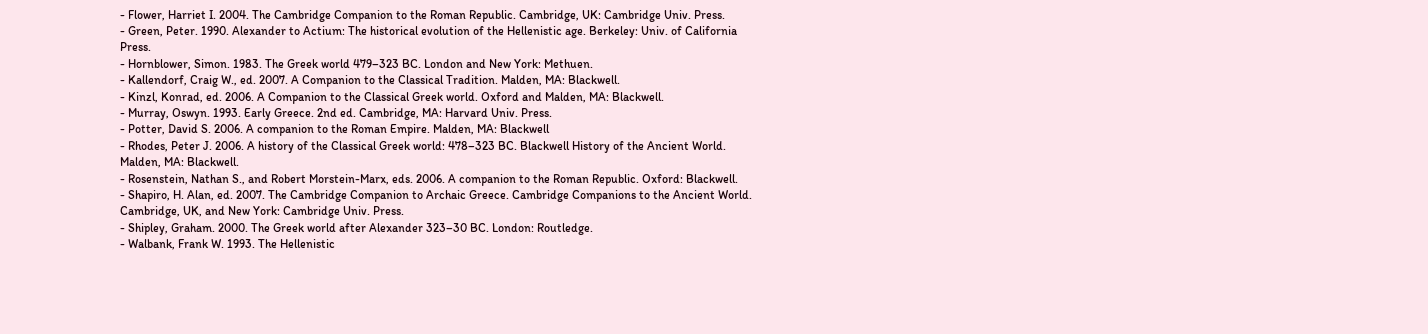- Flower, Harriet I. 2004. The Cambridge Companion to the Roman Republic. Cambridge, UK: Cambridge Univ. Press.
- Green, Peter. 1990. Alexander to Actium: The historical evolution of the Hellenistic age. Berkeley: Univ. of California Press.
- Hornblower, Simon. 1983. The Greek world 479–323 BC. London and New York: Methuen.
- Kallendorf, Craig W., ed. 2007. A Companion to the Classical Tradition. Malden, MA: Blackwell.
- Kinzl, Konrad, ed. 2006. A Companion to the Classical Greek world. Oxford and Malden, MA: Blackwell.
- Murray, Oswyn. 1993. Early Greece. 2nd ed. Cambridge, MA: Harvard Univ. Press.
- Potter, David S. 2006. A companion to the Roman Empire. Malden, MA: Blackwell
- Rhodes, Peter J. 2006. A history of the Classical Greek world: 478–323 BC. Blackwell History of the Ancient World. Malden, MA: Blackwell.
- Rosenstein, Nathan S., and Robert Morstein-Marx, eds. 2006. A companion to the Roman Republic. Oxford: Blackwell.
- Shapiro, H. Alan, ed. 2007. The Cambridge Companion to Archaic Greece. Cambridge Companions to the Ancient World. Cambridge, UK, and New York: Cambridge Univ. Press.
- Shipley, Graham. 2000. The Greek world after Alexander 323–30 BC. London: Routledge.
- Walbank, Frank W. 1993. The Hellenistic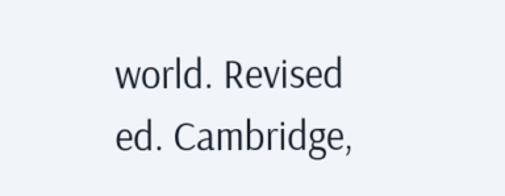world. Revised ed. Cambridge,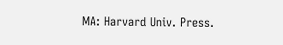MA: Harvard Univ. Press.